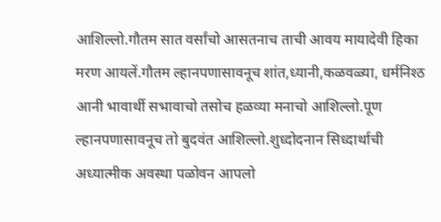आशिल्लो.गौतम सात वर्सांचो आसतनाच ताची आवय मायादेवी हिका मरण आयलें.गौतम ल्हानपणासावनूच शांत,ध्यानी,कळवळ्या, धर्मनिश्ठ आनी भावार्थी सभावाचो तसोच हळव्या मनाचो आशिल्लो.पूण ल्हानपणासावनूच तो बुदवंत आशिल्लो.शुध्दोदनान सिध्दार्थाची अध्यात्मीक अवस्था पळोवन आपलो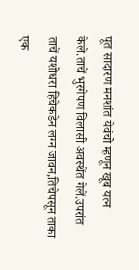पूत सादारण मनशांत येवंचो म्हणून खूब यत्न केले.ताचें भुरगेपण विलासी अवस्थेंत गेलें.उपरांत ताचें यशोधरा हिचेकडेन लग्न जावन,तिचेपसून ताका एक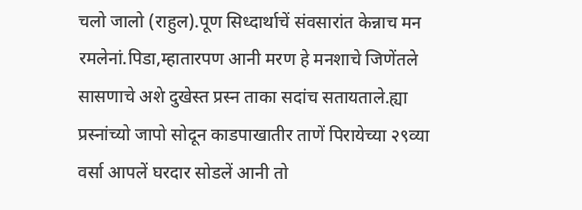चलो जालो (राहुल).पूण सिध्दार्थाचें संवसारांत केन्नाच मन रमलेनां.पिडा,म्हातारपण आनी मरण हे मनशाचे जिणेंतले सासणाचे अशे दुखेस्त प्रस्न ताका सदांच सतायताले.ह्या प्रस्नांच्यो जापो सोदून काडपाखातीर ताणें पिरायेच्या २९व्या वर्सा आपलें घरदार सोडलें आनी तो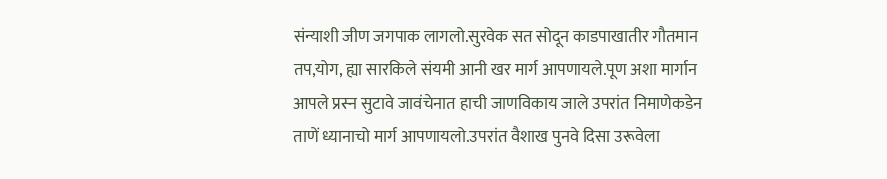संन्याशी जीण जगपाक लागलो.सुरवेक सत सोदून काडपाखातीर गौतमान तप,योग, ह्या सारकिले संयमी आनी खर मार्ग आपणायले.पूण अशा मार्गान आपले प्रस्न सुटावे जावंचेनात हाची जाणविकाय जाले उपरांत निमाणेकडेन ताणें ध्यानाचो मार्ग आपणायलो.उपरांत वैशाख पुनवे दिसा उरूवेला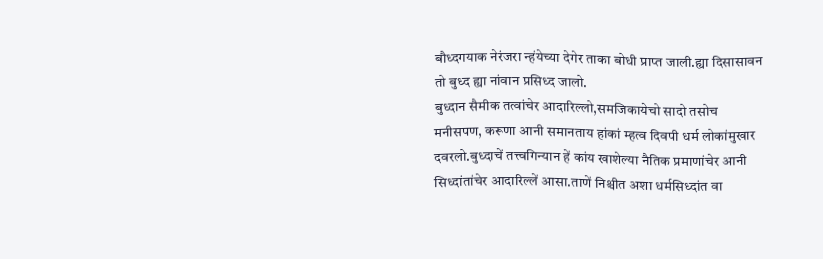बौध्दगयाक नेरंजरा न्हंयेच्या देगेर ताका बोधी प्राप्त जाली.ह्या दिसासावन तो बुध्द ह्या नांवान प्रसिध्द जालो.
बुध्दान सैमीक तत्वांचेर आदारिल्लो,समजिकायेचो सादो तसोच मनीसपण, करूणा आनी समानताय हांकां म्हत्व दिवपी धर्म लोकांमुखार दवरलो.बुध्दाचें तत्त्वगिन्यान हें कांय खाशेल्या नैतिक प्रमाणांचेर आनी सिध्दांतांचेर आदारिल्लें आसा.ताणें निश्चीत अशा धर्मसिध्दांत वा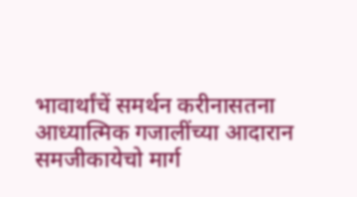भावार्थांचें समर्थन करीनासतना आध्यात्मिक गजालींच्या आदारान समजीकायेचो मार्ग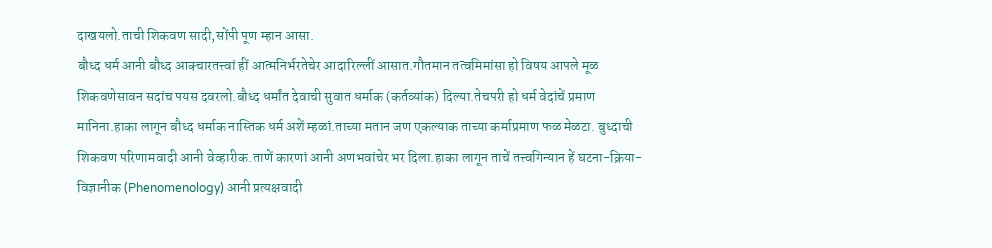दाखयलो.ताची शिकवण सादी,सोंपी पूण म्हान आसा.
बौध्द धर्म आनी बौध्द आक्चारतत्त्वां हीं आत्मनिर्भरतेचेर आदारिल्लीं आसात.गौतमान तत्वमिमांसा हो विषय आपले मूळ शिकवणेसावन सदांच पयस दवरलो.बौध्द धर्मांत देवाची सुवात धर्माक (कर्तव्यांक) दिल्या.तेचपरी हो धर्म वेदांचें प्रमाण मानिना.हाका लागून बौध्द धर्माक नास्तिक धर्म अशें म्हळां.ताच्या मतान जण एकल्याक ताच्या कर्माप्रमाण फळ मेळटा. बुध्दाची शिकवण परिणामवादी आनी वेव्हारीक.ताणें कारणां आनी अणभवांचेर भर दिला.हाका लागून ताचें तत्त्वगिन्यान हें घटना-क्रिया-विज्ञानीक (Phenomenology) आनी प्रत्यक्षवादी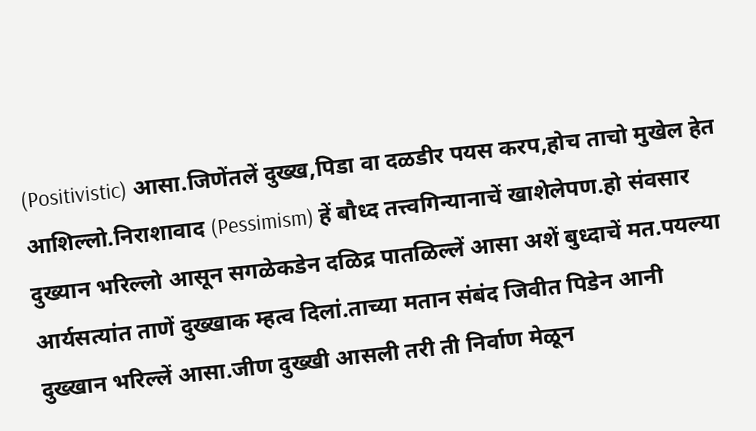(Positivistic) आसा.जिणेंतलें दुख्ख,पिडा वा दळडीर पयस करप,होच ताचो मुखेल हेत आशिल्लो.निराशावाद (Pessimism) हें बौध्द तत्त्वगिन्यानाचें खाशेलेपण.हो संवसार दुख्यान भरिल्लो आसून सगळेकडेन दळिद्र पातळिल्लें आसा अशें बुध्दाचें मत.पयल्या आर्यसत्यांत ताणें दुख्खाक म्हत्व दिलां.ताच्या मतान संबंद जिवीत पिडेन आनी दुख्खान भरिल्लें आसा.जीण दुख्खी आसली तरी ती निर्वाण मेळून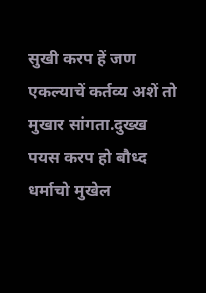सुखी करप हें जण एकल्याचें कर्तव्य अशें तो मुखार सांगता.दुख्ख पयस करप हो बौध्द धर्माचो मुखेल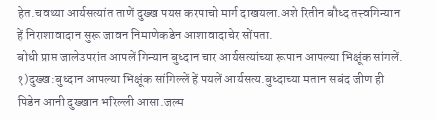हेत.चवथ्या आर्यसत्यांत ताणें दुख्ख पयस करपाचो मार्ग दाखयला.अशे रितीन बौध्द तत्त्वगिन्यान हें निराशावादान सुरू जावन निमाणेकडेन आशावादाचेर सोंपता.
बोधी प्राप्त जालेउपरांत आपलें गिन्यान बुध्दान चार आर्यसत्यांच्या रूपान आपल्या भिक्षूंक सांगलें.
१)दुख्ख:बुध्दान आपल्या भिक्षूंक सांगिल्लें हें पयलें आर्यसत्य.बुध्दाच्या मतान सबंद जीण ही पिडेन आनी दुख्खान भरिल्ली आसा.जल्म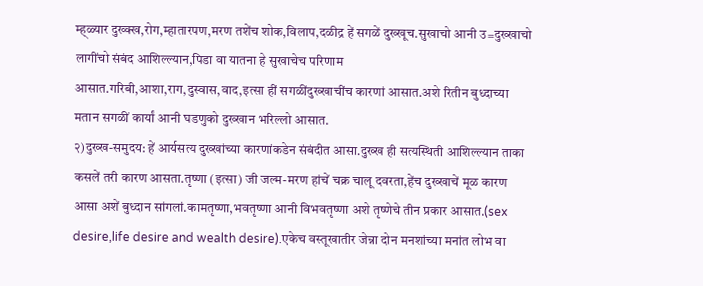म्ह्ळ्यार दुख्क्ख,रोग,म्हातारपण,मरण तशेंच शोक,विलाप,दळीद्र हें सगळें दुख्खूच.सुखाचो आनी उ=दुख्खाचो लागींचो संबंद आशिल्ल्यान,पिडा वा यातना हे सुखाचेच परिणाम आसात.गरिबी,आशा,राग,दुस्वास,वाद,इत्सा हीं सगळींदुख्खाचींच कारणां आसात.अशे रितीन बुध्दाच्या मतान सगळीं कार्यां आनी घडणुको दुख्खान भरिल्लो आसात.
२)दुख्ख-समुदय: हें आर्यसत्य दुख्खांच्या कारणांकडेन संबंदीत आसा.दुख्ख ही सत्यस्थिती आशिल्ल्यान ताका कसलें तरी कारण आसता.तृष्णा (इत्सा) जी जल्म-मरण हांचें चक्र चालू दवरता,हेंच दुख्खाचें मूळ कारण आसा अशें बुध्दान सांगलां.कामतृष्णा,भवतृष्णा आनी विभवतृष्णा अशे तृष्णेचे तीन प्रकार आसात.(sex desire,life desire and wealth desire).एकेच वस्तूखातीर जेन्ना दोन मनशांच्या मनांत लोभ वा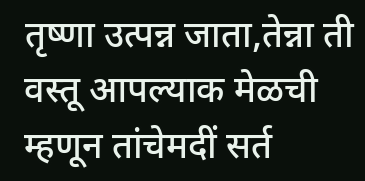तृष्णा उत्पन्न जाता,तेन्ना ती वस्तू आपल्याक मेळची म्हणून तांचेमदीं सर्त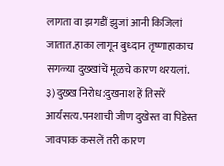लागता वा झगडीं झुजां आनी किजिलां जातात.हाका लागून बुध्दान तृष्णाहाकाच सगळ्या दुख्खांचें मूळचे कारण थरयलां.
३)दुख्ख निरोध:दुखनाश हें तिसरें आर्यसत्य.पनशाची जीण दुखेस्त वा पिडेस्त जावपाक कसलें तरी कारण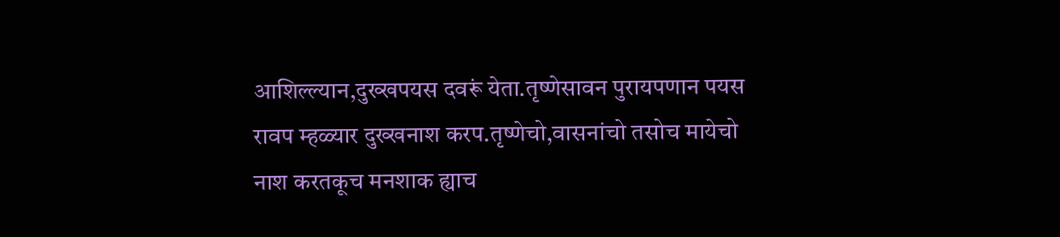आशिल्ल्यान,दुख्खपयस दवरूं येता.तृष्णेसावन पुरायपणान पयस रावप म्हळ्यार दुख्खनाश करप.तृष्णेचो,वासनांचो तसोच मायेचो नाश करतकूच मनशाक ह्याच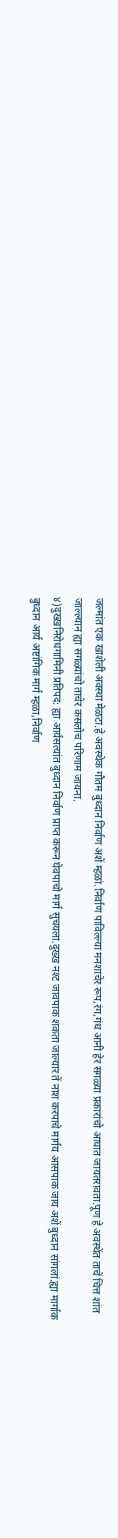जल्मांत एक खाशेली अवस्था मेळटा.हे अवस्थेक गौतम बुध्दान निर्वाण अशें म्हळां.निर्वाण पाविल्ल्या मनशाचेर रूप,रंग,गंध आनी हेर सगळ्या प्रकारांचो आघात जायतरावता.पूण हे अवस्थेंत ताचें चित्त शांत जाल्ल्यान ह्या सगळ्यांचो ताचेर कसलोच परिणाम जायना.
४)दुख्खनिरोधगामिनी प्रतिपद: ह्या आर्यसत्यांत बुध्दान निर्वाण प्राप्त करून घेवपाचो मार्ग सुचयला.दुख्ख नश्ट जावपाक शकता जाल्यार तें नाश करपाचे मार्गय आसपाक जाय अशें बुध्दान सांगलां.ह्या मार्गाक बुध्दान आर्य अष्टांगिक मार्ग म्हळा,निर्वाण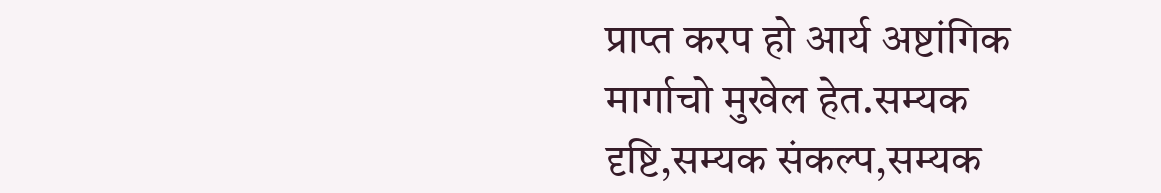प्राप्त करप हो आर्य अष्टांगिक मार्गाचो मुखेल हेत.सम्यक दृष्टि,सम्यक संकल्प,सम्यक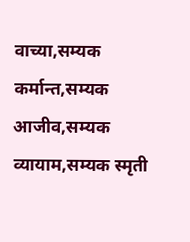वाच्या,सम्यक कर्मान्त,सम्यक आजीव,सम्यक व्यायाम,सम्यक स्मृती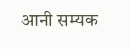आनी सम्यक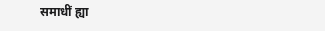समाधीं ह्या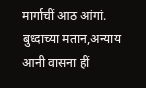मार्गाचीं आठ आंगां.
बुध्दाच्या मतान,अन्याय आनी वासना हीं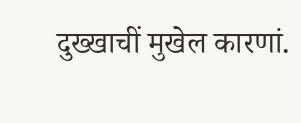दुख्खाचीं मुखेल कारणां.